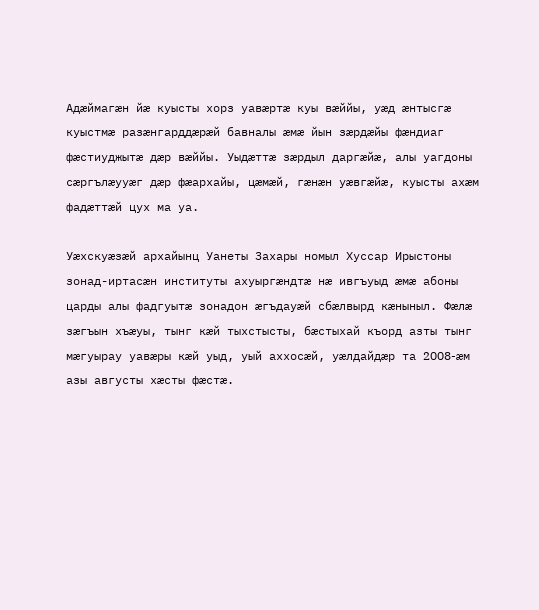Адæймагæн йæ куысты хорз уавæртæ куы вæййы, уæд æнтысгæ куыстмæ разæнгарддæрæй бавналы æмæ йын зæрдæйы фæндиаг фæстиуджытæ дæр вæййы. Уыдæттæ зæрдыл даргæйæ, алы уагдоны сæргълæууæг дæр фæархайы, цæмæй, гæнæн уæвгæйæ, куысты ахæм фадæттæй цух ма уа.

Уæхскуæзæй архайынц Уанеты Захары номыл Хуссар Ирыстоны зонад-иртасæн институты ахуыргæндтæ нæ ивгъуыд æмæ абоны царды алы фадгуытæ зонадон æгъдауæй сбæлвырд кæныныл. Фæлæ зæгъын хъæуы, тынг кæй тыхстысты, бæстыхай къорд азты тынг мæгуырау уавæры кæй уыд, уый аххосæй, уæлдайдæр та 2008-æм азы августы хæсты фæстæ.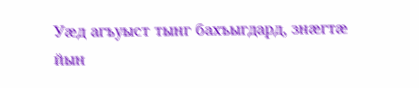Уæд агъуыст тынг бахъыгдард, знæгтæ йын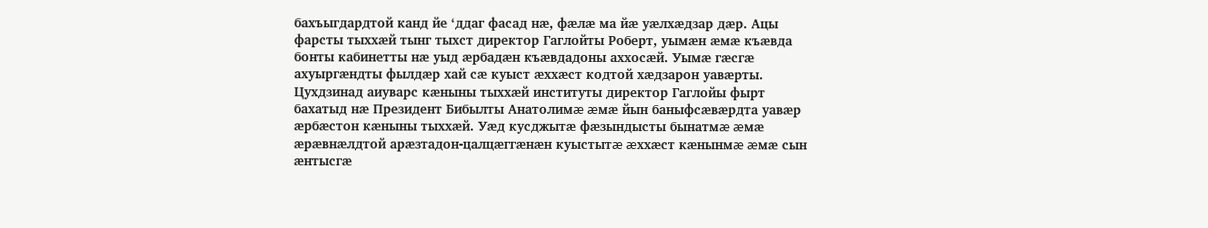бахъыгдардтой канд йе ‘ддаг фасад нæ, фæлæ ма йæ уæлхæдзар дæр. Ацы фарсты тыххæй тынг тыхст директор Гаглойты Роберт, уымæн æмæ къæвда бонты кабинетты нæ уыд æрбадæн къæвдадоны аххосæй. Уымæ гæсгæ ахуыргæндты фылдæр хай сæ куыст æххæст кодтой хæдзарон уавæрты. Цухдзинад аиуварс кæныны тыххæй институты директор Гаглойы фырт бахатыд нæ Президент Бибылты Анатолимæ æмæ йын баныфсæвæрдта уавæр æрбæстон кæныны тыххæй. Уæд кусджытæ фæзындысты бынатмæ æмæ æрæвнæлдтой арæзтадон-цалцæггæнæн куыстытæ æххæст кæнынмæ æмæ сын æнтысгæ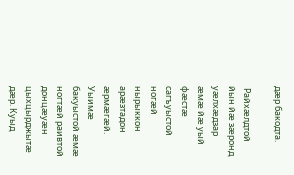дæр бакодта.

 Райхæлдтой йын йæ зæронд уæлхæдзар æмæ йæ уый фæстæ сагъуыстой ногæй нырыккон арæзтадон æрмæгæй. Уыимæ бакуыстой æмæ ногтæй раивтой донцæуæн цыхцырджытæ дæр. Куыд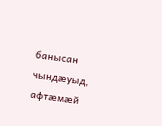банысан чындæуыд, афтæмæй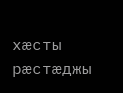хæсты рæстæджы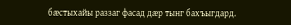бæстыхайы раззаг фасад дæр тынг бахъыгдард.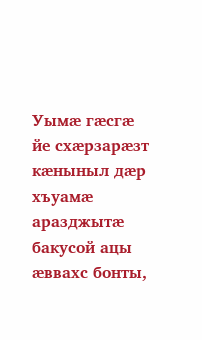Уымæ гæсгæ йе схæрзарæзт кæныныл дæр хъуамæ аразджытæ бакусой ацы æввахс бонты,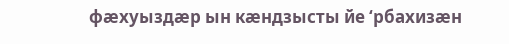фæхуыздæр ын кæндзысты йе ‘рбахизæн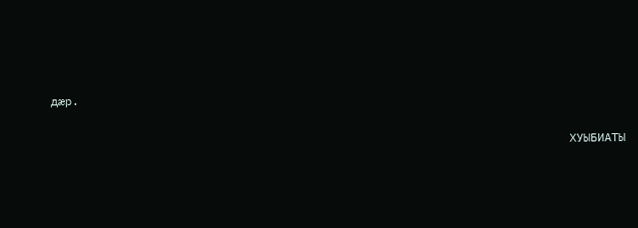дæр.

                                                                          ХУЫБИАТЫ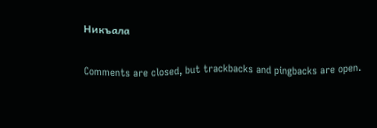Никъала

Comments are closed, but trackbacks and pingbacks are open.